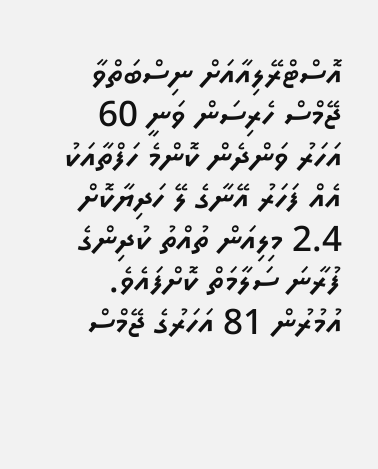އޮސްޓްރޭލިއާއަށް ނިސްބަތްވާ ޖޭމްސް ހެރިސަން ވަނީ 60 އަހަރު ވަންދެން ކޮންމެ ހަފްތާއަކު އެއް ފަހަރު އޭނާގެ ލޭ ހަދިޔާކޮށް 2.4 މިލިއަން ތުއްތު ކުދިންގެ ފުރާނަ ސަލާމަތް ކޮށްފައެވެ.
އުމުރުން 81 އަހަރުގެ ޖޭމްސް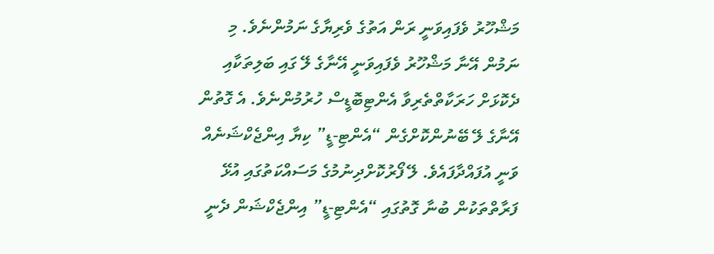މަޝްހޫރު ވެފައިވަނީ ރަން އަތުގެ ވެރިޔާގެ ނަމުންނެވެ. މި ނަމުން އޭނާ މަޝްހޫރު ވެފައިވަނީ އޭނާގެ ލޭ ގައި ބަލިތަކާއި ދެކޮޅަށް ހަރަކާތްތެރިވާ އެންޓިބޮޑީސް ހުރުމުންނެވެ. އެ ގޮތުން އޭނާގެ ލޭ ބޭނުންކޮށްގެން “އެންޓި-ޑީ” ކިޔާ އިންޖެކްޝަނެއް ވަނީ އުފައްދާފައެވެ. ލޭ ފޯރުކޮށްދިނުމުގެ މަސައްކަތުގައި އުޅޭ ފަރާތްތަކުން ބުނާ ގޮތުގައި “އެންޓި-ޑީ” އިންޖެކްޝަން ދެނީ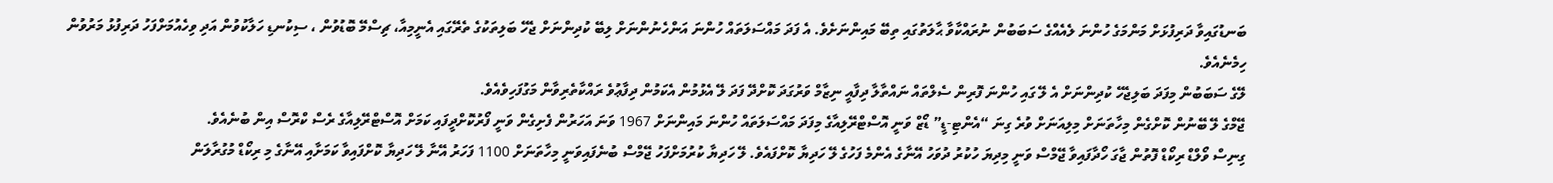ބަނޑުގައިވާ ދަރިފުޅަށް މަންމަގެ ހުންނަ ލެއެއްގެ ސަބަބުން ނުރައްކާވާ ޙާލަތުގައި ތިބޭ މައިންނަށެވެ. އެ ފަދަ މައްސަލަތައް ހުންނަ އަންހެނުންނަށް ލިބޭ ކުދިންނަށް ޖެހޭ ބަލިތަކުގެ ތެރޭގައި އެނީމިއާ، ޗިސްމޭ ބޮޑުވުން ، ސިކުނޑި ހަލާކުވުން އަދި ވިހެއުމަށްފަހު ދަރިފުޅު މަރުވުން ހިމެނެއެވެ.
ލޭގެ ސަބަބުން މިފަދަ ބަލިޖެހޭ ކުދިންނަށް އެ ލޭ ގައި ހުންނަ ފޮރިން ސެލްތައް ނައްތާލާ ދިފާއީ ނިޒާމް ވަރުގަދަ ކޮށްދޭ ފަދަ ލޭ އެޅުމުން އެކަމުން ދިފާޢުވެ ރައްކާތެރިވާން މަގުފަހިވެއެވެ.
ޖޭމްގެ ލޭ ބޭނުން ކޮށްގެން މިހާތަނަށް މިލިއަނަށް ވުރެ ގިނަ “އެންޓި-ޑީ” ޑޯޒް ވަނީ އޮސްޓްރޭލިއާގެ މިފަދަ މައްސަލަތައް ހުންނަ މައިންނަށް 1967 ވަނަ އަހަރުން ފެށިގެން ވަނީ ފޯރުކޮށްދީފައި ކަމަށް އޮސްޓްރޭލިއާގެ ރެސް ކްރޮސް އިން ބުނެއެވެ.
ގިނިސް ވޯލްޑް ރިކޯޑް ފޮތުން ޖާގަ ހޯދާފައިވާ ޖޭމްސް ވަނީ މިދިޔަ ހުކުރު ދުވަހު އޭނާގެ އެންމެ ފަހުގެ ލޭ ހަދިޔާ ކޮށްފައެވެ. ލޭ ހަދިޔާ ކުރުމަށްފަހު ޖޭމްސް ބުނެފައިވަނީ މިހާތަނަށް 1100 ފަހަރު އޭނާ ލޭ ހަދިޔާ ކޮށްފައިވާ ކަމަށާއި އޭނާގެ މި ރިކޯޑް މުގުރާލަން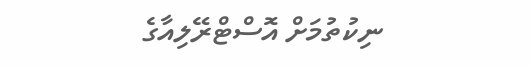ނިކުތުމަށް އޮސްޓްރޭލިއާގެ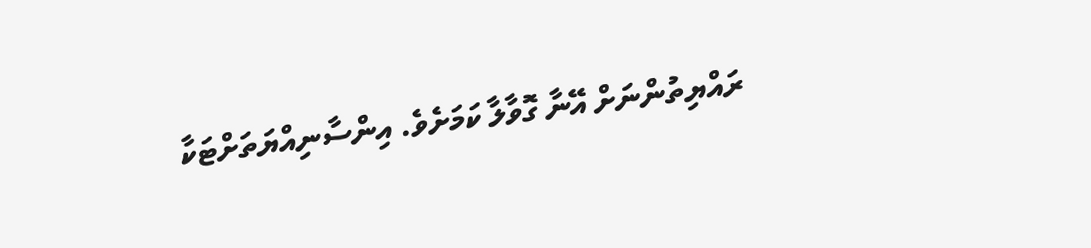ރައްޔިތުންނަށް އޭނާ ގޮވާލާ ކަމަށެވެ. އިންސާނިއްޔަތަށްޓަކާ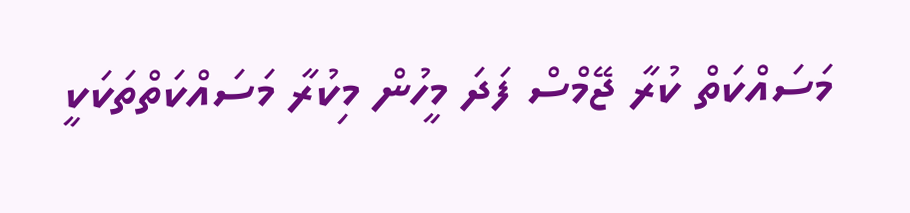މަސައްކަތް ކުރާ ޖޭމްސް ފަދަ މީހުން މިކުރާ މަސައްކަތްތަކަކީ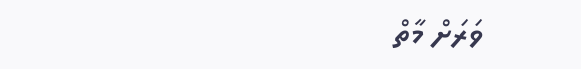ވަރަށް މާތް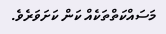މަސައްކަތްތަކެއް ކަން ކަށަވަރެވެ.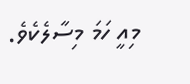މިއީ ހަމަ މިސާލެކެވެ.